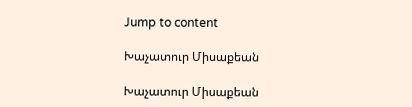Jump to content

Խաչատուր Միսաքեան

Խաչատուր Միսաքեան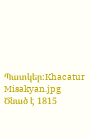Պատկեր:Khacatur Misakyan.jpg
Ծնած է 1815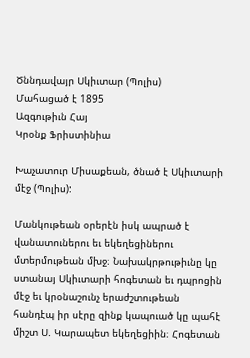Ծննդավայր Սկիւտար (Պոլիս)
Մահացած է 1895
Ազգութիւն Հայ
Կրօնք Ֆրիստինիա

Խաչատուր Միսաքեան, ծնած է Սկիւտարի մէջ (Պոլիս):

Մանկութեան օրերէն իսկ ապրած է վանատուներու եւ եկեղեցիներու մտերմութեան մխջ։ Նախակրթութիւնը կը ստանայ Սկիւտարի հոգետան եւ դպրոցին մէջ եւ կրօնաշունչ երաժշտութեան հանդէպ իր սէրը զինք կապուած կը պահէ միշտ Ս. Կարապետ եկեղեցիին։ Հոգետան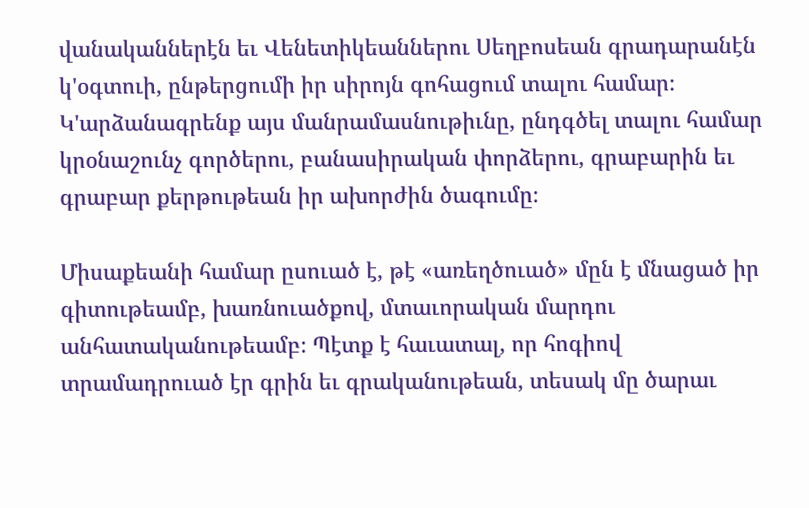վանականներէն եւ Վենետիկեաններու Սեղբոսեան գրադարանէն կ'օգտուի, ընթերցումի իր սիրոյն գոհացում տալու համար։ Կ'արձանագրենք այս մանրամասնութիւնը, ընդգծել տալու համար կրօնաշունչ գործերու, բանասիրական փորձերու, գրաբարին եւ գրաբար քերթութեան իր ախորժին ծագումը։

Միսաքեանի համար ըսուած է, թէ «առեղծուած» մըն է մնացած իր գիտութեամբ, խառնուածքով, մտաւորական մարդու անհատականութեամբ։ Պէտք է հաւատալ, որ հոգիով տրամադրուած էր գրին եւ գրականութեան, տեսակ մը ծարաւ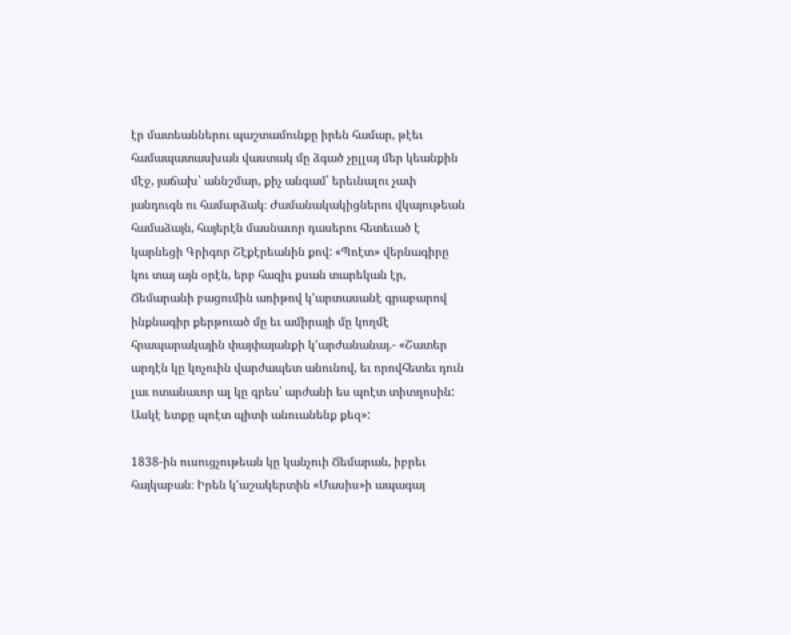էր մատեաններու պաշտամունքը իրեն համար, թէեւ համապատասխան վաստակ մը ձգած չըլլայ մեր կեանքին մէջ, յաճախ՝ աննշմար, քիչ անգամ՝ երեւնալու չափ յանդուգն ու համարձակ։ Ժամանակակիցներու վկայութեան համաձայն, հայերէն մասնաւոր դասերու հետեւած է կարնեցի Գրիգոր Շէքէրեանին քով: «Պոէտ» վերնագիրը կու տայ այն օրէն, երբ հազիւ քսան տարեկան էր, Ճեմարանի բացումին առիթով կ'արտասանէ գրաբարով ինքնագիր քերթուած մը եւ ամիրայի մը կողմէ հրապարակային փայփայանքի կ'արժանանայ.- «Շատեր արդէն կը կոչուին վարժապետ անունով, եւ որովհետեւ դուն լաւ ոտանաւոր ալ կը գրես՝ արժանի ես պոէտ տիտղոսին: Ասկէ ետքը պոէտ պիտի անուանենք քեզ»:

1838-ին ուսուցչութեան կը կանչուի Ճեմարան, իբրեւ հայկաբան։ Իրեն կ'աշակերտին «Մասիս»ի ապագայ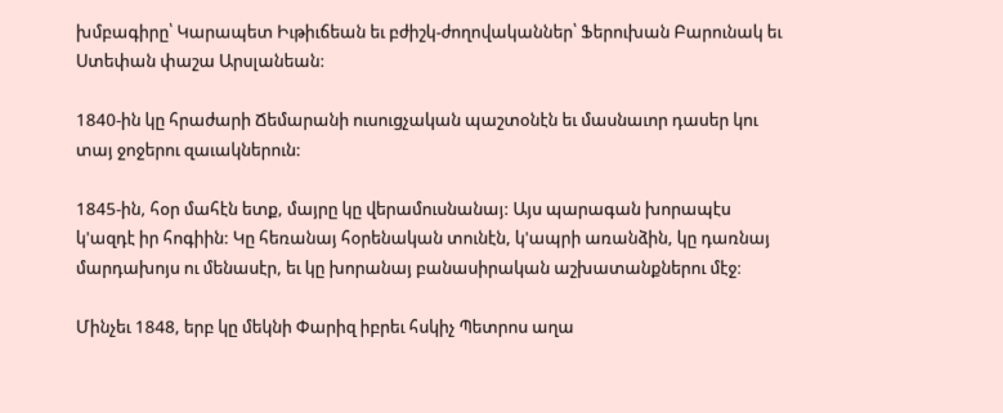խմբագիրը՝ Կարապետ Իւթիւճեան եւ բժիշկ-ժողովականներ՝ Ֆերուխան Բարունակ եւ Ստեփան փաշա Արսլանեան:

1840-ին կը հրաժարի Ճեմարանի ուսուցչական պաշտօնէն եւ մասնաւոր դասեր կու տայ ջոջերու զաւակներուն:

1845-ին, հօր մահէն ետք, մայրը կը վերամուսնանայ: Այս պարագան խորապէս կ'ազդէ իր հոգիին: Կը հեռանայ հօրենական տունէն, կ'ապրի առանձին, կը դառնայ մարդախոյս ու մենասէր, եւ կը խորանայ բանասիրական աշխատանքներու մէջ։

Մինչեւ 1848, երբ կը մեկնի Փարիզ իբրեւ հսկիչ Պետրոս աղա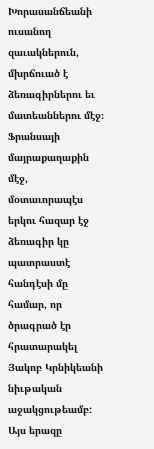Խորասանճեանի ուսանող զաւակներուն, մխրճուած է ձեռագիրներու եւ մատեաններու մէջ։ Ֆրանսայի մայրաքաղաքին մէջ, մօտաւորապէս երկու հազար էջ ձեռագիր կը պատրաստէ հանդէսի մը համար, որ ծրագրած էր հրատարակել Յակոբ Կրնիկեանի նիւթական աջակցութեամբ: Այս երազը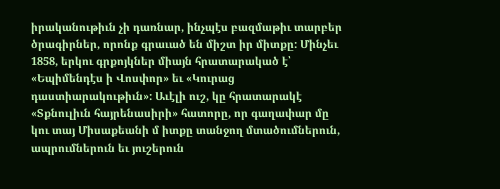իրականութիւն չի դառնար, ինչպէս բազմաթիւ տարբեր ծրագիրներ, որոնք գրաւած են միշտ իր միտքը: Մինչեւ 1858, երկու գրքոյկներ միայն հրատարակած է՝ «Եպիմենդէս ի Վոսփոր» եւ «Կուրաց դաստիարակութիւն»: Աւէլի ուշ, կը հրատարակէ «Տքնուլիւն հայրենասիրի» հատորը, որ գաղափար մը կու տայ Միսաքեանի մ իտքը տանջող մտածումներուն, ապրումներուն եւ յուշերուն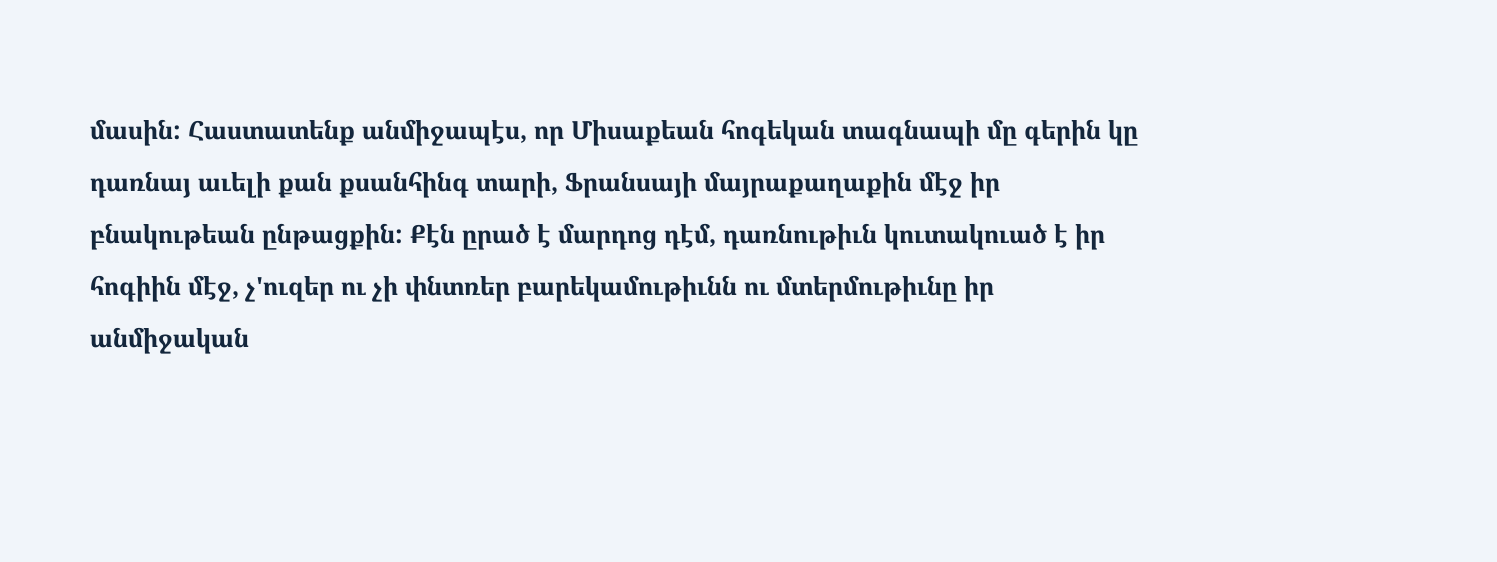մասին: Հաստատենք անմիջապէս, որ Միսաքեան հոգեկան տագնապի մը գերին կը դառնայ աւելի քան քսանհինգ տարի, Ֆրանսայի մայրաքաղաքին մէջ իր բնակութեան ընթացքին: Քէն ըրած է մարդոց դէմ, դառնութիւն կուտակուած է իր հոգիին մէջ, չ'ուզեր ու չի փնտռեր բարեկամութիւնն ու մտերմութիւնը իր անմիջական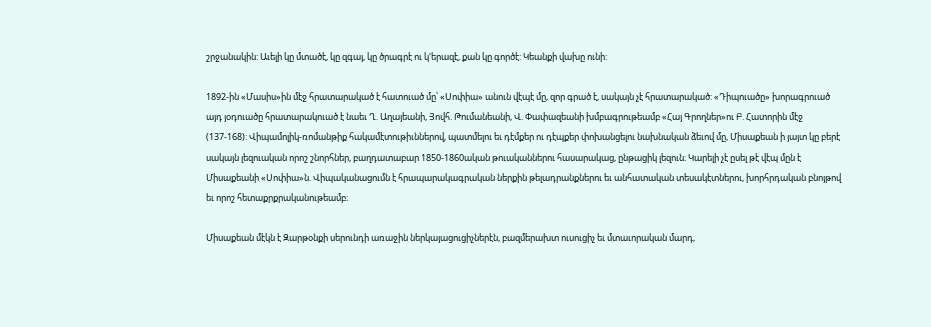շրջանակին: Աւելի կը մտածէ, կը զգայ, կը ծրագրէ ու կ'երազէ, քան կը գործէ: Կեանքի վախը ունի:

1892-ին «Մասիս»ին մէջ հրատարակած է հատուած մը՝ «Սոփիա» անուն վէպէ մը, զոր գրած է, սակայն չէ հրատարակած: «Դիպուածը» խորագրուած այդ յօդուածը հրատարակուած է նաեւ Ղ. Աղայեանի, Յովհ. Թումանեանի, Վ. Փափազեանի խմբագրութեամբ «Հայ Գրողներ»ու Բ. Հատորին մէջ (137-168): Վիպամոլիկ-ռոմանթիք հակամէտութիւններով, պատմելու եւ դէմքեր ու դէպքեր փոխանցելու նախնական ձեւով մը, Միսաքեան ի յայտ կը բերէ սակայն լեզուական որոշ շնորհներ, բաղդատաբար 1850-1860ական թուականներու հասարակաց, ընթացիկ լեզուն։ Կարելի չէ ըսել թէ վէպ մըն է Միսաքեանի «Սոփիա»ն. Վիպականացումն է հրապարակագրական ներքին թելադրանքներու եւ անհատական տեսակէտներու, խորհրդական բնոյթով եւ որոշ հետաքրքրականութեամբ։

Միսաքեան մէկն է Զարթօնքի սերունդի առաջին ներկայացուցիչներէն, բազմերախտ ուսուցիչ եւ մտաւորական մարդ,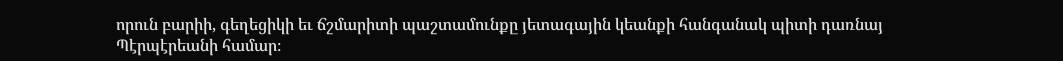որուն բարիի, գեղեցիկի եւ ճշմարիտի պաշտամունքը յետագային կեանքի հանգանակ պիտի դառնայ Պէրպէրեանի համար։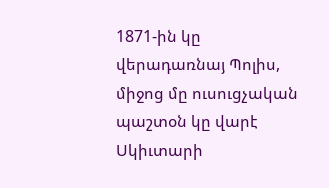1871-ին կը վերադառնայ Պոլիս, միջոց մը ուսուցչական պաշտօն կը վարէ Սկիւտարի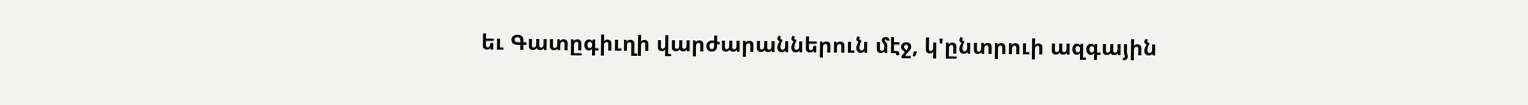եւ Գատըգիւղի վարժարաններուն մէջ, կ'ընտրուի ազգային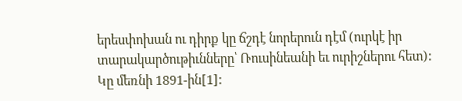երեսփոխան ու դիրք կը ճշդէ նորերուն դէմ (ուրկէ իր տարակարծութիւնները՝ Ռուսինեանի եւ ուրիշներու հետ): Կը մեռնի 1891-ին[1]: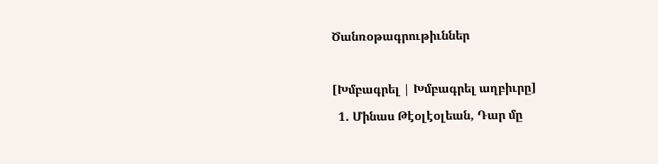Ծանռօթագրութիւններ

[Խմբագրել | Խմբագրել աղբիւրը]
  1. Մինաս Թէօլէօլեան, Դար մը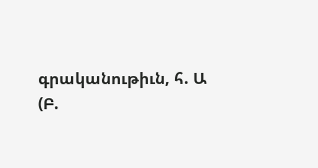գրականութիւն, հ. Ա (Բ.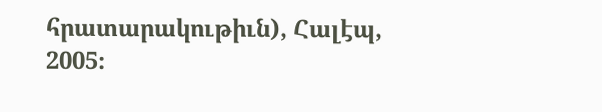հրատարակութիւն), Հալէպ, 2005։